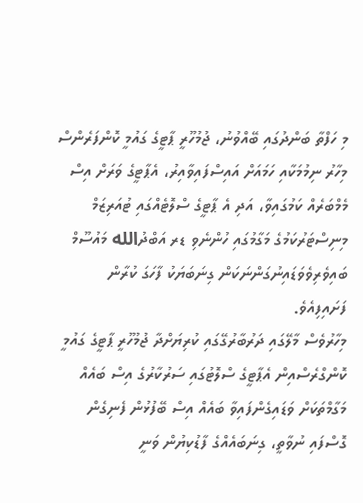މި ހަފްތާ ބަންދުގައި ބޭއްވުނު، ޖުމުހޫރީ ޕާޓީގެ ގައުމީ ކޮންފަރެންސް މިހާރު ނިމުމަކާއި ހަމައަށް އައިސްފައިވާއިރު، އެޕާޓީގެ ވަރަށް އިސް މެމްބަރެއް ކަމުގައިވާ، އަދި އެ ޕާޓީގެ ސްލޮޓެއްގައި ޓުއަރިޒަމް މިނިސްޓަރުކަމުގެ މަގާމުގައި ހުންނެވި ޑރ އަބްދުالله މައުސޫމް ބައިވެރިވެވަޑައިނުގަންނަކަން ގިނަބަޔަކު ފާހަގަ ކުރާން ފަށައިފިއެވެ.
މިހާރުވެސް މާލޭގައި ދަރުބާރުގޭގައި ކުރިޔަށްދާ ޖުމުހޫރީ ޕާޓީގެ ގައުމީ ކޮންގްރެސްއިން އެޕާޓީގެ ސްލޮޓުގައި ސަރުކާރުގެ އިސް ބައެއް މަގާމްތަކަށް ވަޑައިގެންފައިވާ ބައެއް އިސް ބޭފުޅުން ފެނިގެން ގޮސްފައި ނުވާތީ، ގިނަބައެއްގެ ފާޑުކިޔުން ވަނީ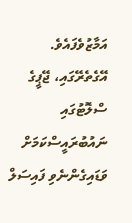އަމާޒުވެފައެވެ. އޭގެތެރޭގައި، ޖޭޕީގެ ސްލޮޓުގައި ނައުބުރައީސްކަމަށް ވަޑައިގެންނެވި ފައިސަލް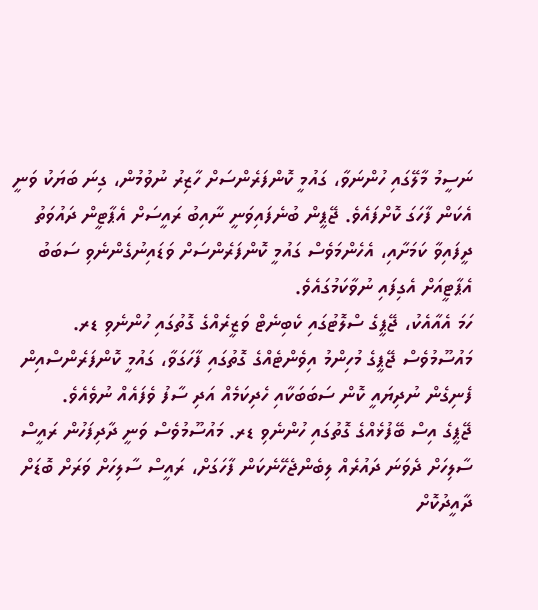ނަސީމު މާލޭގައި ހުންނަވާ، ގައުމީ ކޮންފަރެންސަށް ހާޒިރު ނުވުމުން، ގިނަ ބަޔަކު ވަނީ އެކަން ފާހަގަ ކޮށްފައެވެ. ޖޭޕީން ބުނެފައިވަނީ ނާއިބު ރައީސަށް އެޕާޓީން ދައުވަތު ދީފައިވާ ކަމަށާއި، އެހެންމަވެސް ގައުމީ ކޮންފަރެންސަށް ވަޑައިނުގެންނެވި ސަބަބު އެޕާޓީއަށް އެގިފައި ނުވާކަމުގައެވެ.
ހަމަ އެއާއެކު، ޖޭޕީގެ ސްލޮޓުގައި ކެބިނެޓް ވަޒީރެއްގެ ގޮތުގައި ހުންނެވި ޑރ. މައުސޫމުވެސް ޖޭޕީގެ މުހިންމު އިވެންޓެއްގެ ގޮތުގައި ފާހަގަވާ، ގައުމީ ކޮންފަރެންސްއިން ފެނިގެން ނުދިޔައީ ކޮން ސަބަބަކާއި ހެދިކަމެއް އަދި ސާފު ވެފައެއް ނުވެއެވެ.
ޖޭޕީގެ އިސް ބޭފުޅެއްގެ ގޮތުގައި ހުންނެވި ޑރ. މައުސޫމުވެސް ވަނީ ދާދިފަހުން ރައީސް ސާލިހަށް ދެވަނަ ދައުރެއް ލިބެންޖެހޭނެކަން ފާހަގަށް، ރައީސް ސާލިހަށް ވަރަށް ބޮޑަށް ދާއީދުކޮށް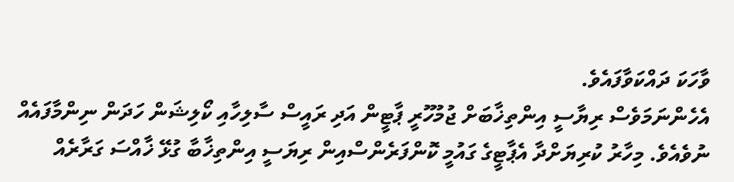ވާހަކަ ދައްކަވާފައެވެ.
އެހެންނަމަވެސް ރިޔާސީ އިންތިޚާބަށް ޖުމުހޫރީ ޕާޓީން އަދި ރައީސް ސާލިހާއި ކޯލިޝަން ހަދަން ނިންމާފައެއް ނުވެއެވެ. މިހާރު ކުރިޔަށްދާ އެޕާޓީގެ ގައުމީ ކޮންފަރެންސްއިން ރިޔަސީ އިންތިޚާބާ ގުޅޭ ޚާއްސަ ގަރާރެއް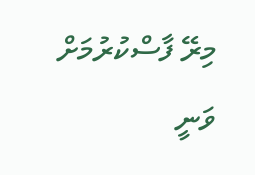މިރޭ ފާސްކުރުމަށް ވަނީ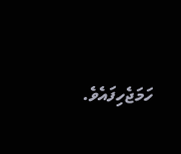ހަމަޖެހިފައެވެ.